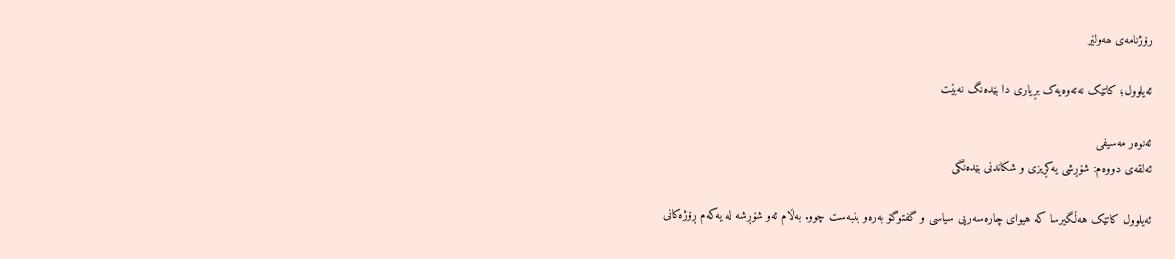رۆژنامەی ھەولێر

ئەیلوول؛ کاتێک نەتەوەیەک بڕیاری دا بێدەنگ نەبێت

ئەنوەر مەسیفی
ئەلقەی دووەم: شۆڕشی یەکڕیزی و شکاندنی بێدەنگی

ئەیلوول کاتێک هەڵگیرسا کە هیوای چارەسەریی سیاسی و گفتوگۆ بەرەو بنبەست چوو. بەڵام ئەو شۆڕشە لە یەکەم ڕۆژەکانی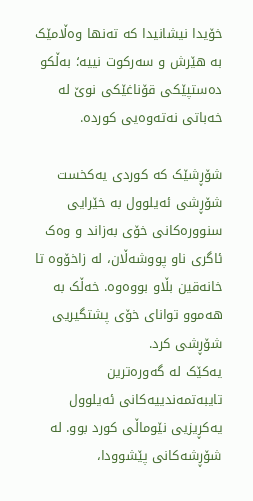خۆیدا نیشانیدا کە تەنها وەڵامێک بە هێرش و سەرکوت نییە؛ بەڵکو دەستپێکی قۆناغێکی نوێ لە خەباتی نەتەوەیی کوردە.

شۆڕشێک کە کوردی یەکخست
شۆڕشی ئەیلوول بە خێرایی سنوورەکانی خۆی بەزاند و وەک ئاگری ناو پووشەڵان، لە زاخۆوە تا خانەقین بڵاو بووەوە. خەڵک بە هەموو توانای خۆی پشتگیریی شۆڕشی کرد.
یەکێک لە گەورەترین تایبەتمەندییەکانی ئەیلوول یەکڕیزیی نێوماڵی کورد بوو. لە شۆڕشەکانی پێشوودا،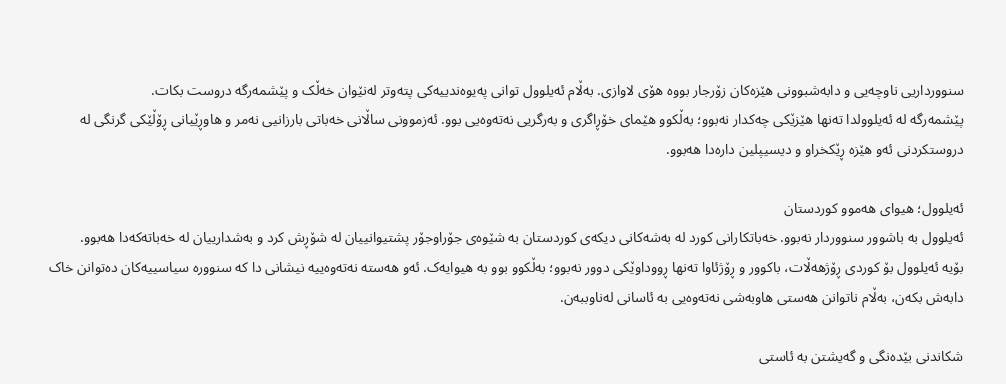سنوورداریی ناوچەیی و دابەشبوونی هێزەکان زۆرجار بووە هۆی لاوازی. بەڵام ئەیلوول توانی پەیوەندییەکی پتەوتر لەنێوان خەڵک و پێشمەرگە دروست بکات.
پێشمەرگە لە ئەیلوولدا تەنها هێزێکی چەکدار نەبوو؛ بەڵکوو هێمای خۆڕاگری و بەرگریی نەتەوەیی بوو. ئەزموونی ساڵانی خەباتی بارزانیی نەمر و هاوڕێیانی ڕۆڵێکی گرنگی لە دروستکردنی ئەو هێزە ڕێکخراو و دیسیپلین ‌دارەدا هەبوو.

ئەیلوول؛ هیوای هەموو کوردستان
ئەیلوول بە باشوور سنووردار نەبوو. خەباتکارانی کورد لە بەشەکانی دیکەی کوردستان بە شێوەی جۆراوجۆر پشتیوانییان لە شۆڕش کرد و بەشدارییان لە خەباتەکەدا هەبوو.
بۆیە ئەیلوول بۆ کوردی ڕۆژهەڵات، باکوور و ڕۆژئاوا تەنها ڕووداوێکی دوور نەبوو؛ بەڵکوو بوو بە هیوایەک. ئەو هەستە نەتەوەییە نیشانی دا کە سنوورە سیاسییەکان دەتوانن خاک دابەش بکەن، بەڵام ناتوانن هەستی هاوبەشی نەتەوەیی بە ئاسانی لەناوببەن.

شکاندنی بێدەنگی و گەیشتن بە ئاستی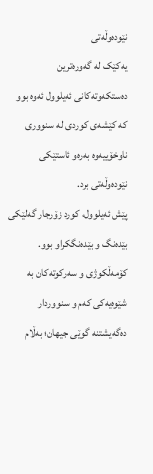نێودەوڵەتی
یەکێک لە گەورەترین دەستکەوتەکانی ئەیلوول ئەوە بوو کە کێشەی کوردی لە سنووری ناوخۆییەوە بەرەو ئاستێکی نێودەوڵەتی برد.
پێش ئەیلوول، کورد زۆرجار گەلێکی بێدەنگ و بێدەنگکراو بوو. کۆمەڵکوژی و سەرکوتەکان بە شێوەیەکی کەم و سنووردار دەگەیشتنە گوێی جیهان؛ بەڵام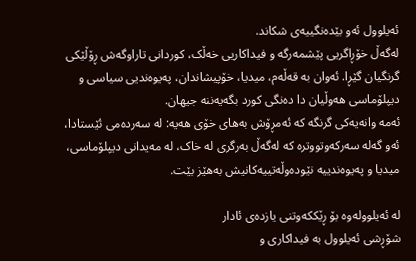ئەیلوول ئەو بێدەنگییەی شکاند.
لەگەڵ خۆڕاگریی پێشمەرگە و فیداکاریی خەڵک، کوردانی تاراوگەش ڕۆڵێکی گرنگیان گێڕا. ئەوان بە قەڵەم، میدیا، خۆپیشاندان، پەیوەندیی سیاسی و دیپلۆماسی هەوڵیان دا دەنگی کورد بگەیەننە جیهان.
ئەمە وانەیەکی گرنگە کە ئەمڕۆش بەهای خۆی هەیە: لە سەردەمی ئێستادا، ئەو گەلە سەرکەوتووترە کە لەگەڵ بەرگری لە خاک، لە مەیدانی دیپلۆماسی، میدیا و پەیوەندییە نێودەوڵەتییەکانیش بەهێز بێت.

لە ئەیلوولەوە بۆ ڕێککەوتنی یازدەی ئادار
شۆڕشی ئەیلوول بە فیداکاری و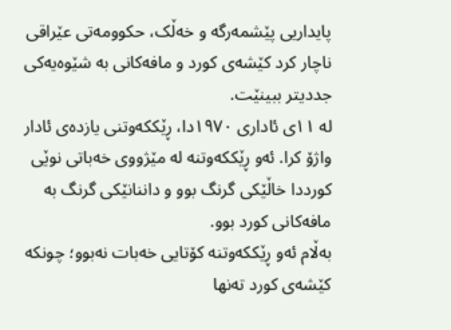پایداریی پێشمەرگە و خەڵک، حکوومەتی عێراقی ناچار کرد کێشەی کورد و مافەکانی بە شێوەیەکی جددیتر ببینێت.
لە ١١ی ئاداری ١٩٧٠دا، ڕێککەوتنی یازدەی ئادار واژۆ کرا. ئەو ڕێککەوتنە لە مێژووی خەباتی نوێی کورددا خاڵێکی گرنگ بوو و داننانێکی گرنگ بە مافەکانی کورد بوو.
بەڵام ئەو ڕێککەوتنە کۆتایی خەبات نەبوو؛ چونکە کێشەی کورد تەنها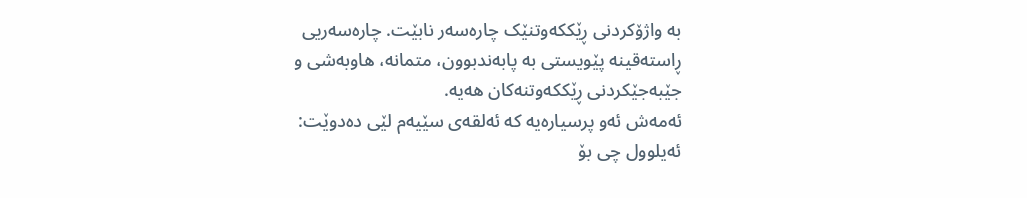بە واژۆکردنی ڕێککەوتنێک چارەسەر نابێت. چارەسەریی ڕاستەقینە پێویستی بە پابەندبوون، متمانە، هاوبەشی و جێبەجێکردنی ڕێککەوتنەکان هەیە.
ئەمەش ئەو پرسیارەیە کە ئەلقەی سێیەم لێی دەدوێت: ئەیلوول چی بۆ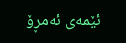ئێمەی ئەمڕۆ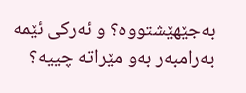بەجێهێشتووە؟ و ئەرکی ئێمە بەرامبەر بەو مێراتە چییە؟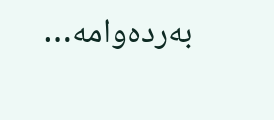بەردەوامە…